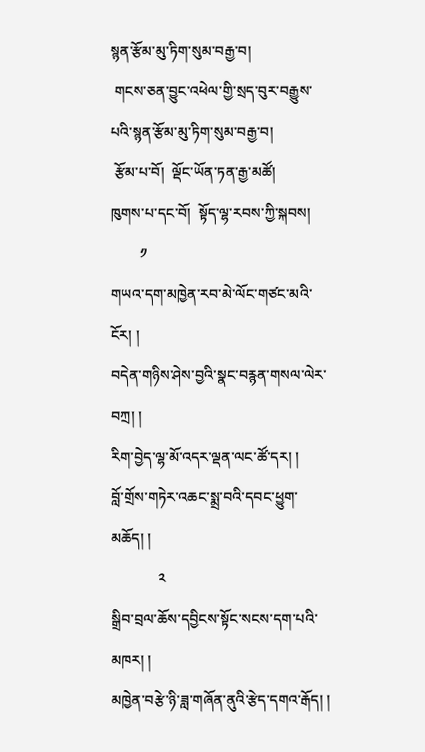སྙན་རྩོམ་མུ་ཏིག་སུམ་བརྒྱ་བ།
 གངས་ཅན་བྱུང་འཕེལ་གྱི་སྲད་བུར་བརྒྱུས་པའི་སྙན་རྩོམ་མུ་ཏིག་སུམ་བརྒྱ་བ།
 རྩོམ་པ་བོ།  ལྡོང་ཡོན་ཏན་རྒྱ་མཚོ།
ཁུགས་པ་དང་བོ།  སྟོད་ལྷ་རབས་ཀྱི་སྐབས།
        ༡
གཡའ་དག་མཁྱེན་རབ་མེ་ལོང་གཙང་མའི་ངོར། །
བདེན་གཉིས་ཤེས་བྱའི་སྣང་བརྙན་གསལ་ལེར་བཀྲ། །
རིག་བྱེད་ལྷ་མོ་འདར་ལྡན་ལང་ཚོ་དར། །
བློ་གྲོས་གཏེར་འཆང་སྨྲ་བའི་དབང་ཕྱུག་མཆོད། །
             ༢
སྒྲིབ་བྲལ་ཆོས་དབྱིངས་སྟོང་སངས་དག་པའི་མཁར། །
མཁྱེན་བརྩེ་ཉི་ཟླ་གཞོན་ནུའི་རྩེད་དགའ་རྒོད། །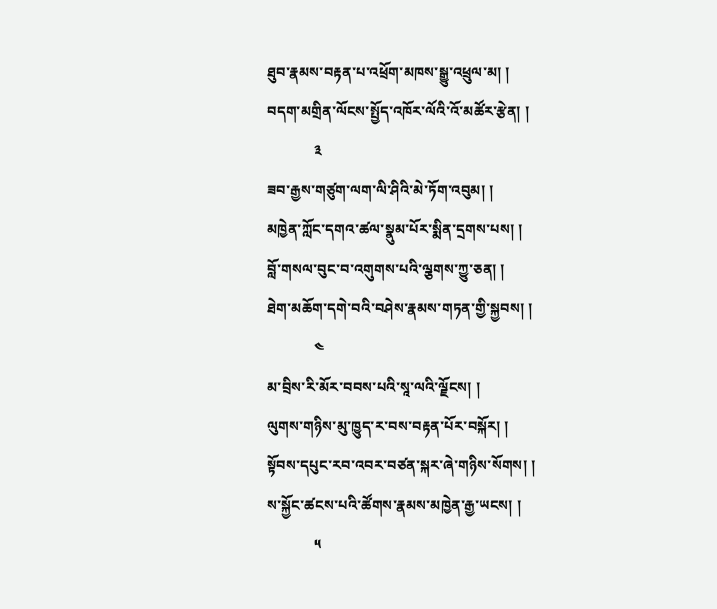ཐུབ་རྣམས་བརྟན་པ་འཕྲོག་མཁས་སྒྱུ་འཕྲུལ་མ། །
བདག་མགྲིན་ལོངས་སྤྱོད་འཁོར་ལོའི་འོ་མཚོར་རྩེན། །
             ༣
ཟབ་རྒྱས་གཙུག་ལག་ལི་ཤིའི་མེ་ཏོག་འབུམ། །
མཁྱེན་ཀློང་དགའ་ཚལ་སྣུམ་པོར་སྨིན་དྲགས་པས། །
བློ་གསལ་བུང་བ་འགུགས་པའི་ལྕགས་ཀྱུ་ཅན། །
ཐེག་མཆོག་དགེ་བའི་བཤེས་རྣམས་གཏན་གྱི་སྐྱབས། །
             ༤
མ་བྲིས་རི་མོར་བབས་པའི་སཱ་ལའི་ལྗོངས། །
ལུགས་གཉིས་མུ་ཁྱུད་ར་བས་བརྟན་པོར་བསྐོར། །
སྟོབས་དཔུང་རབ་འབར་བཙན་སྐར་ཞེ་གཉིས་སོགས། །
ས་སྐྱོང་ཚངས་པའི་ཚོགས་རྣམས་མཁྱེན་རྒྱ་ཡངས། །
             ༥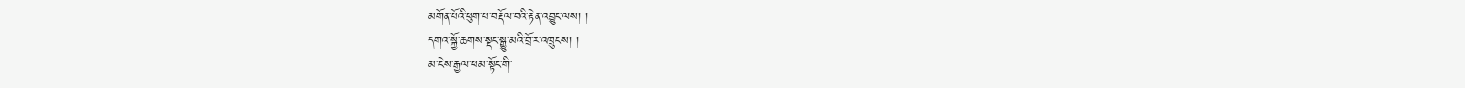མགོན་པོའི་ཕུག་པ་བརྡོལ་བའི་རྟེན་འབྱུང་ལས། །
དགའ་སྐྱོ་ཆགས་སྡང་སྒྱུ་མའི་བྲོ་ར་འཁྲུངས། །
མ་ངེས་རྒྱལ་ཕམ་སྟོང་གི་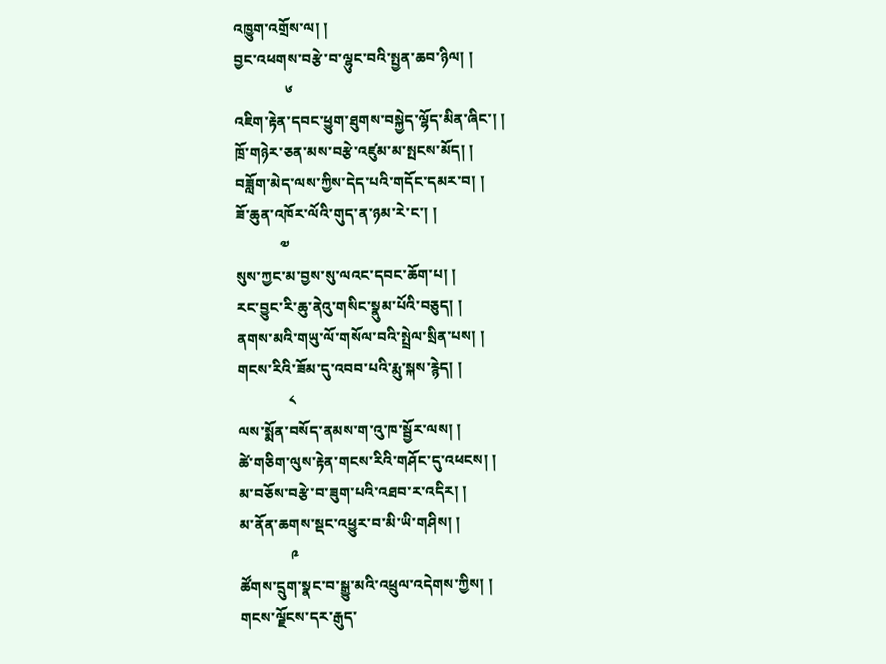འཁྱུག་འགྲོས་ལ། །
བྱང་འཕགས་བརྩེ་བ་ལྷུང་བའི་སྤྱན་ཆབ་ཉིལ། །
              ༦
འཇིག་རྟེན་དབང་ཕྱུག་ཐུགས་བསྐྱེད་ལྷོད་མིན་ཞིང་། །
ཁྲོ་གཉེར་ཅན་མས་བརྩེ་འཛུམ་མ་སྤངས་མོད། །
བཟློག་མེད་ལས་ཀྱིས་དེད་པའི་གདོང་དམར་བ། །
ཟོ་ཆུན་འཁོར་ལོའི་གུད་ན་ཉམ་རེ་ང་། །
            ༧
སུས་ཀྱང་མ་བྱས་སུ་ལའང་དབང་ཆོག་པ། །
རང་བྱུང་རི་ཆུ་ནེའུ་གསིང་སྣུམ་པོའི་བཅུད། །
ནགས་མའི་གཡུ་ལོ་གསོལ་བའི་སྤྲེལ་སྲིན་པས། །
གངས་རིའི་ཟོམ་དུ་འབབ་པའི་རྨུ་སྐས་རྙེད། །
              ༨
ལས་སྨོན་བསོད་ནམས་ག་འུ་ཁ་སྦྱོར་ལས། །
ཚེ་གཅིག་ལུས་རྟེན་གངས་རིའི་གཤོང་དུ་འཕངས། །
མ་བཅོས་བརྩེ་བ་ཟུག་པའི་འཐབ་ར་འདིར། །
མ་ནོན་ཆགས་སྡང་འཕྱུར་བ་མི་ཡི་གཤིས། །
              ༩
ཚོགས་དྲུག་སྣང་བ་སྒྱུ་མའི་འཕྲུལ་འདེགས་ཀྱིས། །
གངས་ལྗོངས་དར་རྒུད་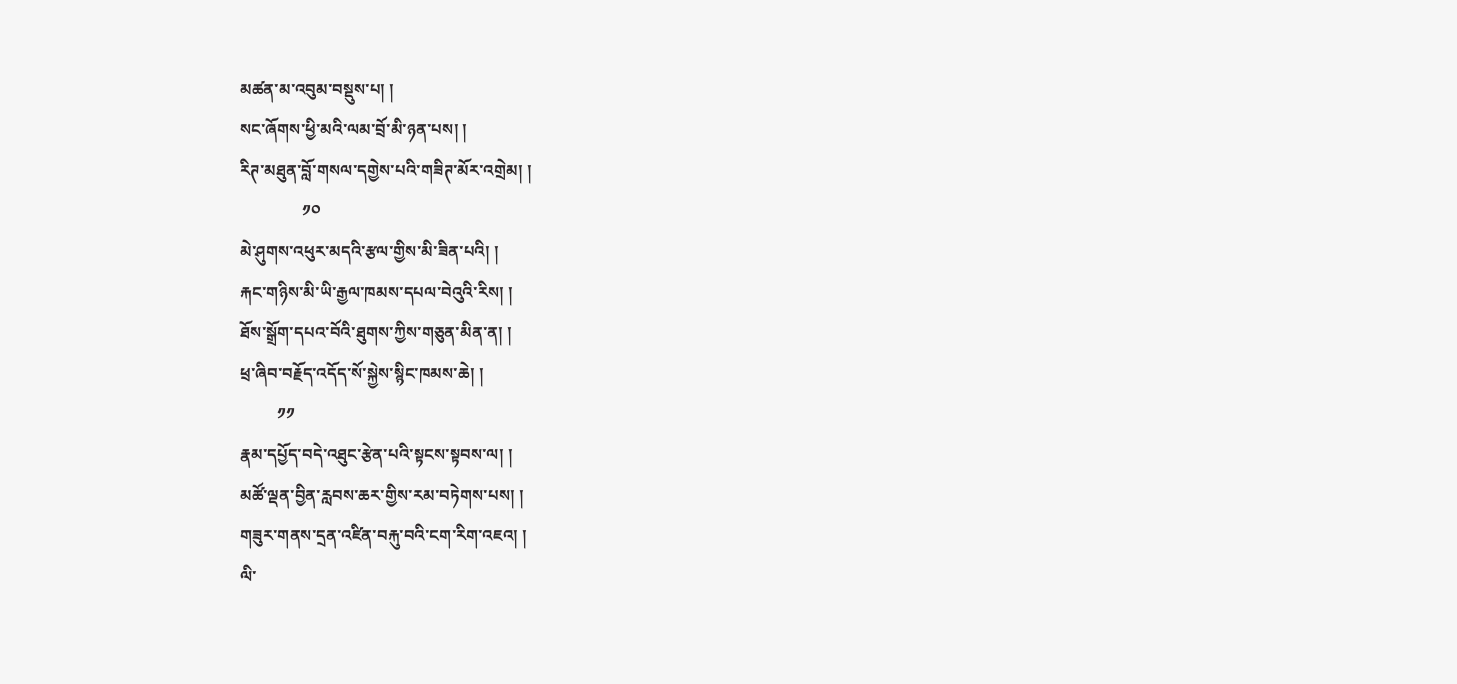མཚན་མ་འབུམ་བསྡུས་པ། །
སང་ཞོགས་ཕྱི་མའི་ལམ་བྲོ་མི་ཉན་པས། །
རིཊ་མཐུན་བློ་གསལ་དགྱེས་པའི་གཟིཊ་མོར་འགྲེམ། །
               ༡༠
མེ་ཤུགས་འཕུར་མདའི་རྩལ་གྱིས་མི་ཟིན་པའི། །
རྐང་གཉིས་མི་ཡི་རྒྱལ་ཁམས་དཔལ་བེའུའི་རིས། །
ཐོས་སྒྲོག་དཔའ་བོའི་ཐུགས་ཀྱིས་གཅུན་མིན་ན། །
ཕྲ་ཞིབ་བརྗོད་འདོད་སོ་སྐྱེས་སྙིང་ཁམས་ཆེ། །
         ༡༡
རྣམ་དཔྱོད་བདེ་འཐུང་རྩེན་པའི་སྟངས་སྟབས་ལ། །
མཚོ་ལྡན་བྱིན་རླབས་ཆར་གྱིས་རམ་བཏེགས་པས། །
གཟུར་གནས་དྲན་འཛིན་བརྐུ་བའི་ངག་རིག་འཇའ། །
ལི་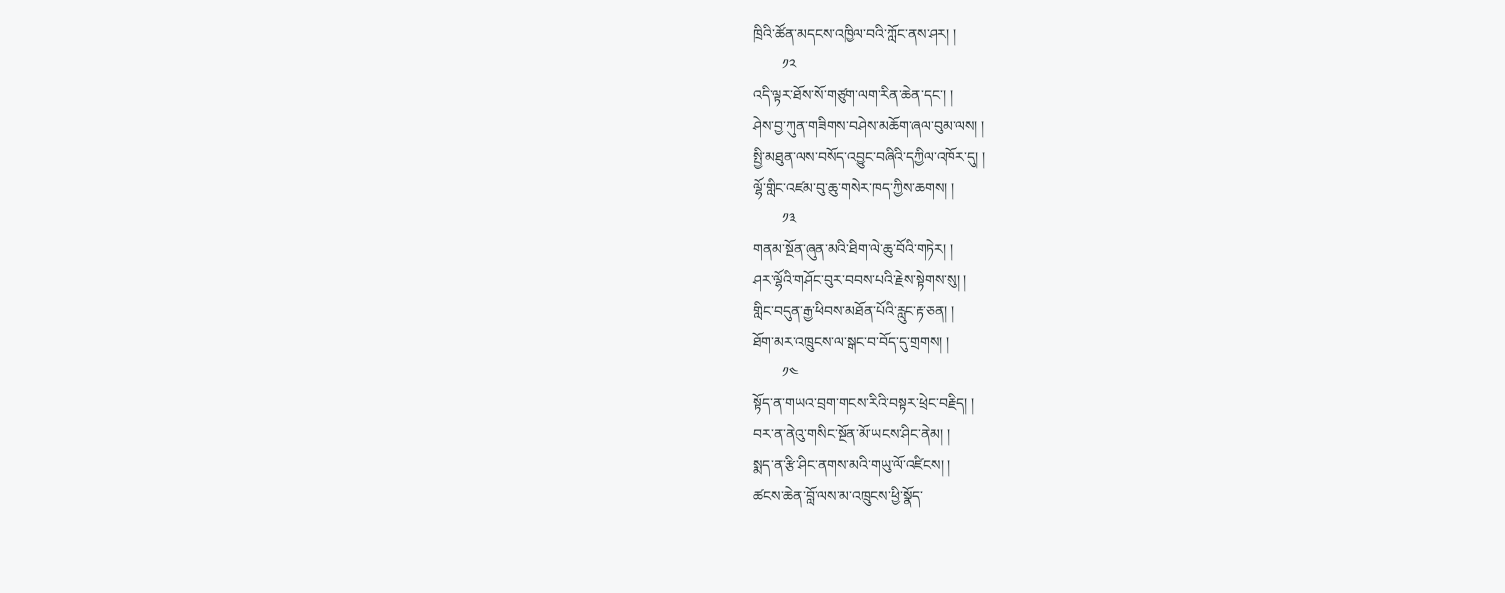ཁྲིའི་ཚོན་མདངས་འཁྱིལ་བའི་ཀློང་ནས་ཤར། །
        ༡༢
འདི་ལྟར་ཐོས་སོ་གཙུག་ལག་རིན་ཆེན་དང་། །
ཤེས་བྱ་ཀུན་གཟིགས་བཤེས་མཆོག་ཞལ་བུམ་ལས། །
སྤྱི་མཐུན་ལས་བསོད་འབྱུང་བཞིའི་དཀྱིལ་འཁོར་དུ། །
ལྷོ་གླིང་འཛམ་བུ་ཆུ་གསེར་ཁད་ཀྱིས་ཆགས། །
        ༡༣
གནམ་སྔོན་ཞུན་མའི་ཐིག་ལེ་ཆུ་བོའི་གཏེར། །
ཤར་ལྷོའི་གཤོང་བུར་བབས་པའི་རྗེས་སྟེགས་སུ། །
གླིང་བདུན་རྒྱ་ཕིབས་མཐོན་པོའི་རླུང་རྟ་ཅན། །
ཐོག་མར་འཁྲུངས་ལ་སྒང་བ་བོད་དུ་གྲགས། །
        ༡༤
སྟོད་ན་གཡའ་བྲག་གངས་རིའི་བསྟར་ཕྲེང་བརྗིད། །
བར་ན་ནེའུ་གསིང་སྔོན་མོ་ཡངས་ཤིང་ནེམ། །
སྨད་ན་རྩི་ཤིང་ནགས་མའི་གཡུ་ལོ་འཛིངས། །
ཚངས་ཆེན་བློ་ལས་མ་འཁྲུངས་ཕྱི་སྣོད་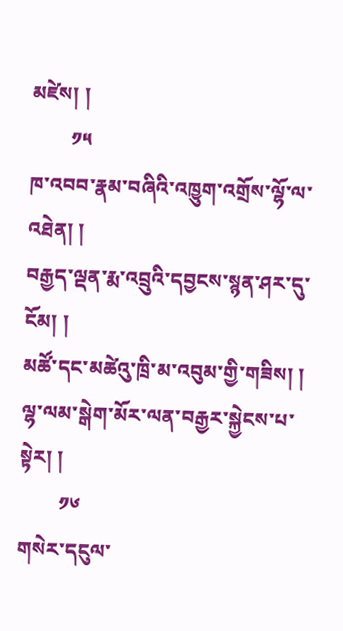མཛེས། །
        ༡༥
ཁ་འབབ་རྣམ་བཞིའི་འཁྱུག་འགྲོས་ལྷོ་ལ་འཐེན། །
བརྒྱད་ལྡན་རྨ་འབྲུའི་དབྱངས་སྙན་ཤར་དུ་ངོམ། །
མཚོ་དང་མཚེའུ་ཁྲི་མ་འབུམ་གྱི་གཟིས། །
ལྷ་ལམ་སྒེག་མོར་ལན་བརྒྱར་སྐྱེངས་པ་སྟེར། །
        ༡༦
གསེར་དངུལ་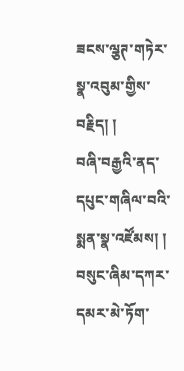ཟངས་ལྕཊ་གཏེར་སྣ་འབུམ་གྱིས་བརྗིད། །
བཞི་བརྒྱའི་ནད་དཔུང་གཞིལ་བའི་སྨན་སྣ་འཛོམས། །
བསུང་ཞིམ་དཀར་དམར་མེ་ཏོག་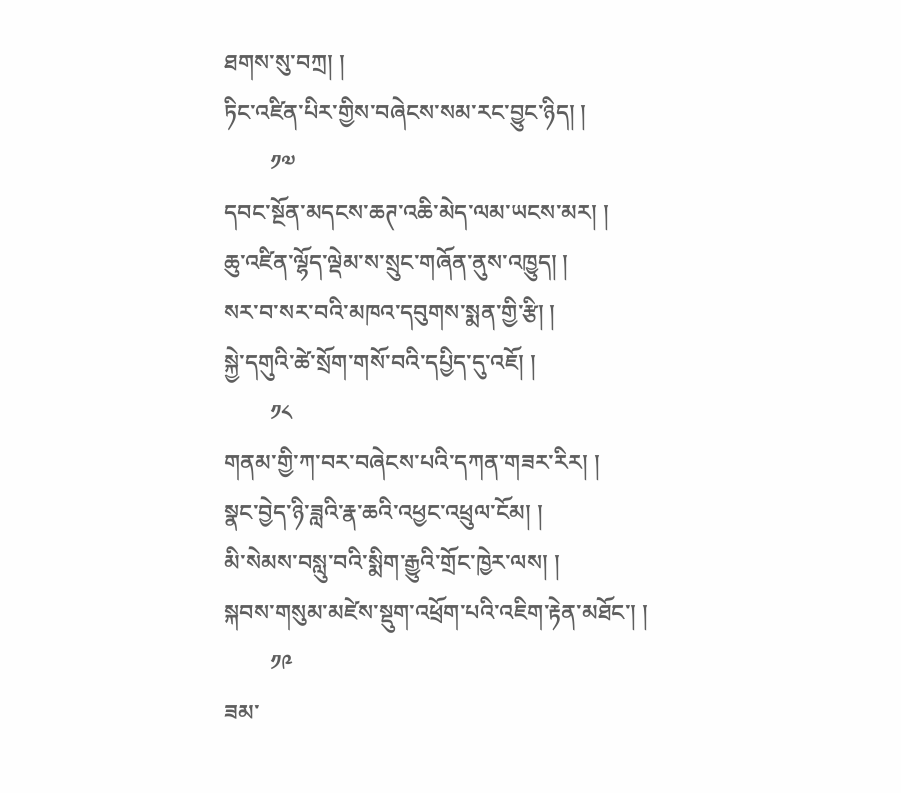ཐགས་སུ་བཀྲ། །
ཏིང་འཛིན་པིར་གྱིས་བཞེངས་སམ་རང་བྱུང་ཉིད། །
        ༡༧
དབང་སྔོན་མདངས་ཆཊ་འཆི་མེད་ལམ་ཡངས་མར། །
ཆུ་འཛིན་ལྷོད་ལྡེམ་ས་སྲུང་གཞོན་ནུས་འཁྱུད། །
སར་བ་སར་བའི་མཁའ་དབུགས་སྨན་གྱི་རྩི། །
སྐྱེ་དགུའི་ཚེ་སྲོག་གསོ་བའི་དཔྱིད་དུ་འཇོ། །
        ༡༨
གནམ་གྱི་ཀ་བར་བཞེངས་པའི་དཀན་གཟར་རིར། །
སྣང་བྱེད་ཉི་ཟླའི་རྣ་ཆའི་འཕྱང་འཕྲུལ་ངོམ། །
མི་སེམས་བསླུ་བའི་སྨིག་རྒྱུའི་གྲོང་ཁྱེར་ལས། །
སྐབས་གསུམ་མཛེས་སྡུག་འཕྲོག་པའི་འཇིག་རྟེན་མཐོང་། །
        ༡༩
ཟམ་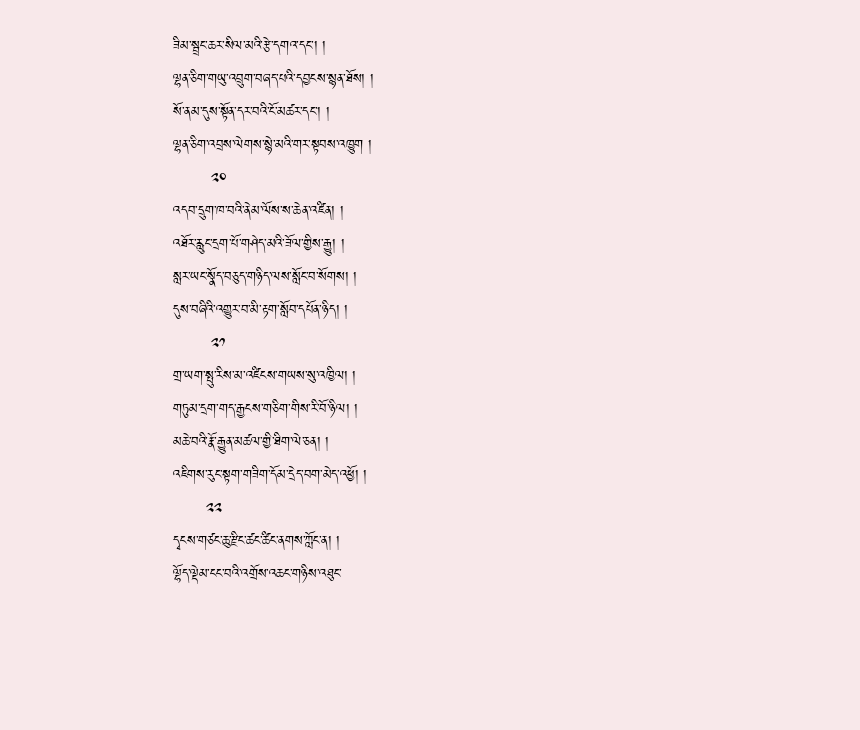ཟིམ་སྦྲང་ཆར་སིལ་མའི་རྩེ་དགའ་དང་། །
ལྷན་ཅིག་གཡུ་འབྲུག་བཞད་པའི་དབྱངས་སྙན་ཐོས། །
སོ་ནམ་དུས་སྟོན་དར་བའི་ངོ་མཚར་དང་། །
ལྷན་ཅིག་འབྲས་ལེགས་སྙེ་མའི་གར་སྟབས་འཁྱུག །
        ༢༠
འདབ་དྲུག་ཁ་བའི་ནེམ་ལོས་ས་ཆེན་འཛིན། །
འཐོར་རླུང་དྲག་པོ་གཤེད་མའི་ཟོལ་གྱིས་རྒྱུ། །
སླར་ཡང་སྣོད་བཅུད་གཉིད་ལས་སློང་བ་སོགས། །
དུས་བཞིའི་འགྱུར་བ་མི་རྟག་སློབ་དཔོན་ཉིད། །
        ༢༡
གྲ་ཡག་སྤུ་རིས་མ་འཛིངས་གཡས་སུ་འཁྱིལ། །
གཏུམ་དྲག་གད་རྒྱངས་གཅིག་གིས་རི་བོ་ཉིལ། །
མཆེ་བའི་རྣོ་རྒྱུན་མཚལ་གྱི་ཐིག་ལེ་ཅན། །
འཇིགས་རུང་སྟག་གཟིག་དོམ་དྲེད་བག་མེད་འཕྱོ། །
       ༢༢
དྭངས་གཙང་ཆུ་རྫིང་ཚང་ཚིང་ནགས་ཀློང་ན། །
ལྷོད་ལྡེམ་ངང་བའི་འགྲོས་འཆང་གཉིས་འཐུང་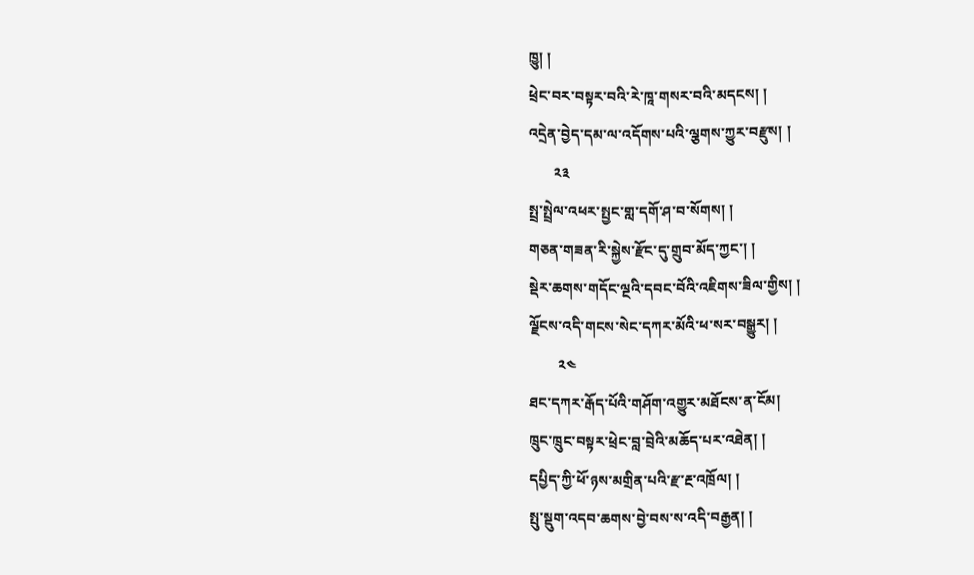ཁྱུ། །
ཕྲེང་བར་བསྟར་བའི་རེ་ཁཱ་གསར་བའི་མདངས། །
འདྲེན་བྱེད་དམ་ལ་འདོགས་པའི་ལྕགས་ཀྱུར་བརྫུས། །
       ༢༣
སྤྲ་སྤྲེལ་འཕར་སྤྱང་གླ་དགོ་ཤ་བ་སོགས། །
གཅན་གཟན་རི་སྐྱེས་རྫོང་དུ་གྲུབ་མོད་ཀྱང་། །
སྡེར་ཆགས་གདོང་ལྔའི་དབང་བོའི་འཇིགས་ཟིལ་གྱིས། །
ལྗོངས་འདི་གངས་སེང་དཀར་མོའི་ཕ་སར་བསྒྱུར། །
        ༢༤
ཐང་དཀར་རྒོད་པོའི་གཤོག་འགྱུར་མཐོངས་ན་ངོམ།
ཁྲུང་ཁྲུང་བསྟར་ཕྲེང་བླ་བྲེའི་མཆོད་པར་འཐེན། །
དཔྱིད་ཀྱི་ཕོ་ཉས་མགྲིན་པའི་རྫ་རྔ་འཁྲོལ། །
སྤུ་སྡུག་འདབ་ཆགས་བྱེ་བས་ས་འདི་བརྒྱན། །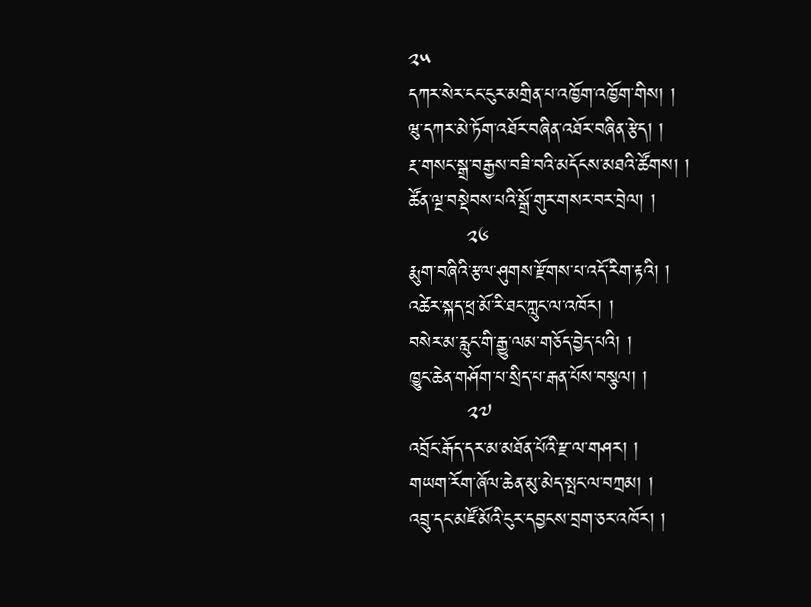༢༥
དཀར་སེར་ངང་ངུར་མགྲིན་པ་འཁྱོག་འཁྱོག་གིས། །
ཝུ་དཀར་མེ་ཏོག་འཐོར་བཞིན་འཐོར་བཞིན་རྩེད། །
རྔ་གསང་སྒྲ་བརྒྱས་བཟི་བའི་མདོངས་མཐའི་ཚོགས། །
ཚོན་ལྔ་བསྡེབས་པའི་སྒྲོ་གུར་གསར་བར་བྲེལ། །
         ༢༦
རྨུག་བཞིའི་རྩལ་ཤུགས་རྫོགས་པ་འདོ་རིག་རྟའི། །
འཚེར་སྐད་ཕྲ་མོ་རི་ཐང་ཀླུང་ལ་འཁོར། །
བསེར་མ་རླུང་གི་རྒྱུ་ལམ་གཅོད་བྱེད་པའི། །
ཁྱུང་ཆེན་གཤོག་པ་སྲིད་པ་རྒན་པོས་བསྩལ། །
         ༢༧
འབྲོང་རྒོད་དར་མ་མཐོན་པོའི་རྫ་ལ་གཤར། །
གཡག་རོག་ཞོལ་ཆེན་མུ་མེད་སྤང་ལ་བཀྲམ། །
འབྲུ་དང་མཛོ་མོའི་ངུར་དབྱངས་བྲག་ཅར་འཁོར། །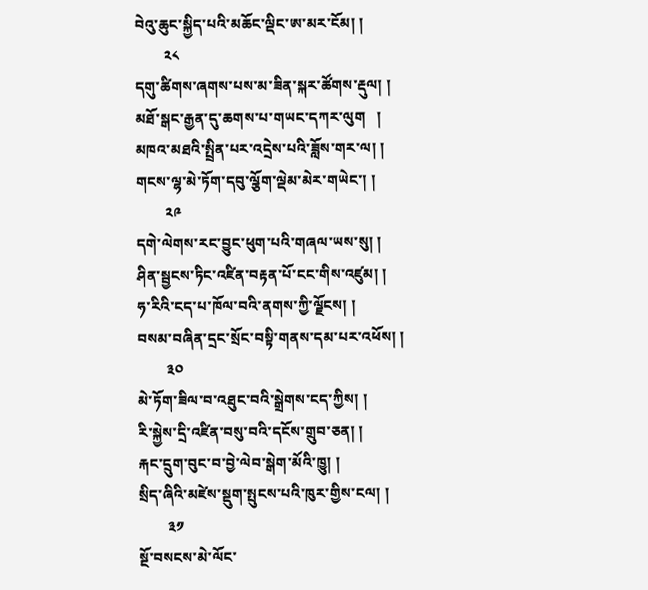བེའུ་ཆུང་སྐྱིད་པའི་མཆོང་ལྡིང་ཨ་མར་ངོམ། །
        ༢༨
དགུ་ཚིགས་ཞགས་པས་མ་ཟིན་སྐར་ཚོགས་རྡུལ། །
མཐོ་སྒང་རྒྱན་དུ་ཆགས་པ་གཡང་དཀར་ལུག   །
མཁའ་མཐའི་སྤྲིན་པར་འདྲེས་པའི་ཟློས་གར་ལ། །
གངས་ལྷ་མེ་ཏོག་དབུ་ལྕོག་ལྡེམ་མེར་གཡེང་། །
        ༢༩
དགེ་ལེགས་རང་བྱུང་ཕུག་པའི་གཞལ་ཡས་སུ། །
ཤིན་སྦྱངས་ཏིང་འཛིན་བརྟན་པོ་ངང་གིས་འཛུམ། །
ཧ་རིའི་ངད་པ་ཁོལ་བའི་ནགས་ཀྱི་ལྗོངས། །
བསམ་བཞིན་དྲང་སྲོང་བསྟི་གནས་དམ་པར་འཕོས། །
        ༣༠
མེ་ཏོག་ཟིལ་བ་འཐུང་བའི་སྒྲེགས་ངད་ཀྱིས། །
རི་སྐྱེས་དྲི་འཛིན་བསུ་བའི་དངོས་གྲུབ་ཅན། །
རྐང་དྲུག་བུང་བ་བྱེ་ལེབ་སྒེག་མོའི་ཁྱུ། །
སྲིད་ཞིའི་མཛེས་སྡུག་སྤུངས་པའི་ཁུར་གྱིས་ངལ། །
        ༣༡
སྔོ་བསངས་མེ་ལོང་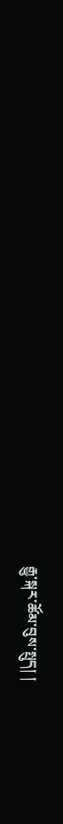རྒྱུ་སྐར་ཚོམ་བུས་སྤུད། །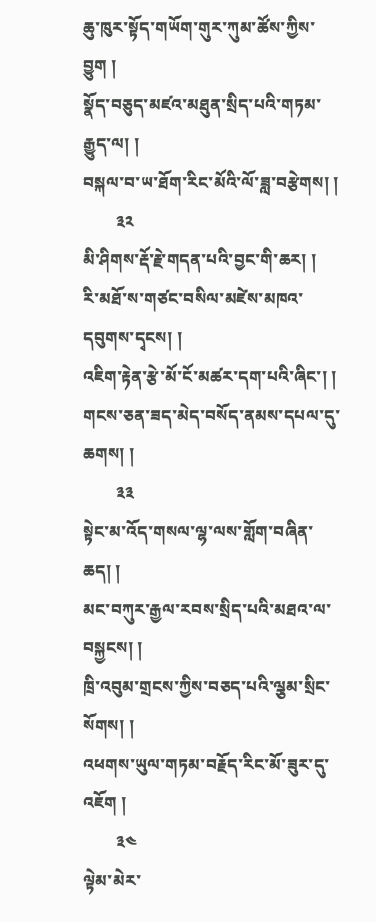ཆུ་ཁུར་སྟོད་གཡོག་གུར་ཀུམ་ཚོས་ཀྱིས་བྱུག །
སྣོད་བཅུད་མཛའ་མཐུན་སྲིད་པའི་གཏམ་རྒྱུད་ལ། །
བསྐལ་བ་ཡ་ཐོག་རིང་མོའི་ལོ་ཟླ་བརྩེགས། །
        ༣༢
མི་ཤིགས་རྡོ་རྗེ་གདན་པའི་བྱང་གི་ཆར། །
རི་མཐོ་ས་གཙང་བསིལ་མཛེས་མཁའ་དབུགས་དྭངས། །
འཇིག་རྟེན་རྩེ་མོ་ངོ་མཚར་དག་པའི་ཞིང་། །
གངས་ཅན་ཟད་མེད་བསོད་ནམས་དཔལ་དུ་ཆགས། །
        ༣༣
སྟེང་མ་འོད་གསལ་ལྷ་ལས་གློག་བཞིན་ཆད། །
མང་བཀུར་རྒྱལ་རབས་སྲིད་པའི་མཐའ་ལ་བསྐྱངས། །
ཁྲི་འབུམ་གྲངས་ཀྱིས་བཅད་པའི་ལྕམ་སྲིང་སོགས། །
འཕགས་ཡུལ་གཏམ་བརྗོད་རིང་མོ་ཟུར་དུ་འཇོག །
        ༣༤
ལྟེམ་མེར་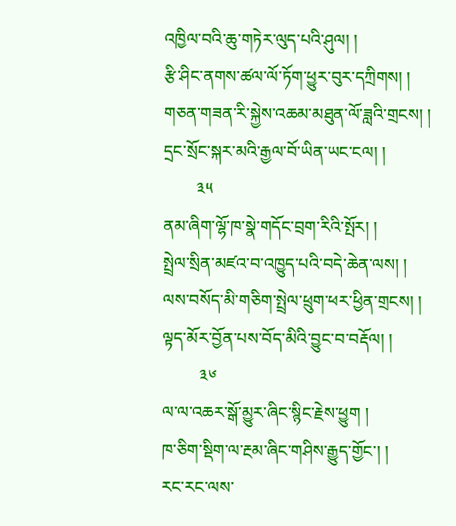འཁྱིལ་བའི་ཆུ་གཏེར་ལུད་པའི་ཤུལ། །
རྩི་ཤིང་ནགས་ཚལ་ལོ་ཏོག་ཕྱུར་བུར་དཀྲིགས། །
གཅན་གཟན་རི་སྐྱེས་འཆམ་མཐུན་ལོ་ཟླའི་གྲངས། །
དྲང་སྲོང་སྐར་མའི་རྒྱལ་བོ་ཡིན་ཡང་ངལ། །
        ༣༥
ནམ་ཞིག་ལྷོ་ཁ་སྣེ་གདོང་བྲག་རིའི་སྤོར། །
སྤྲེལ་སྲིན་མཛའ་བ་འཁྱུད་པའི་བདེ་ཆེན་ལས། །
ལས་བསོད་མི་གཅིག་སྤྲེལ་ཕྲུག་ཕར་ཕྱིན་གྲངས། །
ལྟད་མོར་བྱོན་པས་བོད་མིའི་བྱུང་བ་བརྡོལ། །
         ༣༦
ལ་ལ་འཆར་སྒོ་མྱུར་ཞིང་སྙིང་རྗེས་ཕྱུག །
ཁ་ཅིག་སྡིག་ལ་རྔམ་ཞིང་གཤིས་རྒྱུད་གྱོང་། །
རང་རང་ལས་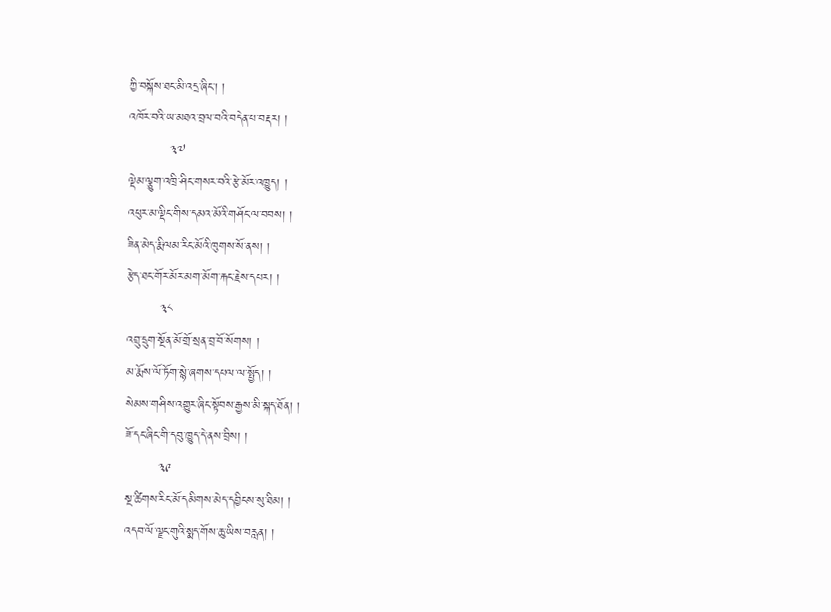ཀྱི་བསྐོས་ཐང་མི་འདྲ་ཞིང་། །
འཁོར་བའི་ཡ་མཐའ་བྲལ་བའི་བདེན་པ་བརྡར། །
          ༣༧
ལྡེམ་ལྕུག་འཁྲི་ཤིང་གསར་བའི་རྩེ་མོར་འཁྱུད། །
འཕུར་མ་ལྡིང་གིས་དམའ་མོའི་གཤོང་ལ་བབས། །
ཟིན་མེད་རྨི་ལམ་རིང་མོའི་ཁུགས་སོ་ནས། །
རྩེད་ཐང་གོར་མོར་མག་མོག་རྐང་རྗེས་དཔར། །
        ༣༨
འབྲུ་དྲུག་སྔོན་མོ་གྲོ་སྲན་བྲ་བོ་སོགས། །
མ་རྨོས་ལོ་ཏོག་སྙེ་ཞགས་དཔལ་ལ་སྤྱོད། །
སེམས་གཤིས་འགྱུར་ཞིང་སྟོབས་རྒྱས་མི་སྐད་ཐོན། །
ཟོ་དང་ཞིང་གི་དབུ་ཁྱུད་དེ་ནས་བྲིས། །
        ༣༩
སྔ་ཚིགས་རིང་མོ་དམིགས་མེད་དབྱིངས་སུ་ཐིམ། །
འདབ་ལོ་ལྗང་གུའི་སྨད་གོས་ཆུ་ཡིས་བརླན། །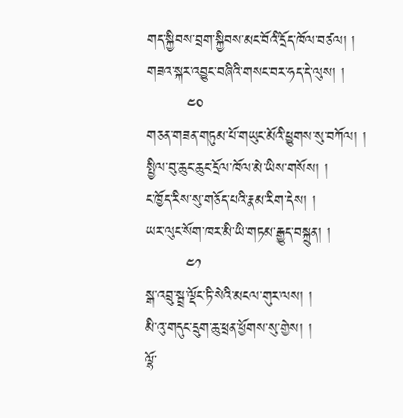གད་སྐྱིབས་བྲག་སྐྱིབས་མང་བོའི་དྲོད་ཁོལ་བཙལ། །
གཟའ་སྐར་འབྱུང་བཞིའི་གསང་བར་ཧད་དེ་ལུས། །
        ༤༠
གཅན་གཟན་གཏུམ་པོ་གཡུང་མོའི་ཕྱུགས་སུ་བཀོལ། །
སྤྱིལ་བུ་ཆུང་ཆུང་དྲོལ་ཁོལ་མེ་ཡིས་གསོས། །
ང་ཁྱོད་རིས་སུ་གཅོད་པའི་རྣམ་རིག་དེས། །
ཡར་ལུང་སོག་ཁར་མི་ཡི་གཏམ་རྒྱུད་བསྐྲུན། །
        ༤༡
སྒ་འབྲུ་སྦྲ་ལྡོང་ཏི་སེའི་མངལ་གུར་ལས། །
མི་འུ་གདུང་དྲུག་ཆུ་ཕྲན་ཕྱོགས་སུ་གྱེས། །
ལྷོ་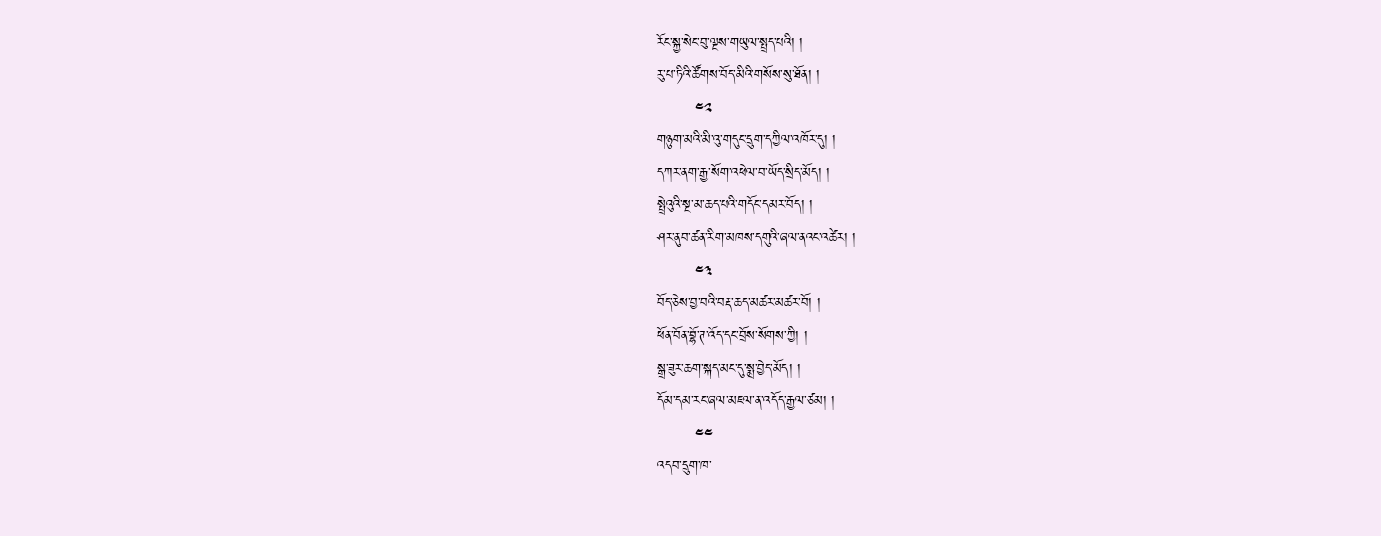རོང་སྐྱ་སེང་བུ་ལྔས་གཡུལ་སྤྲད་པའི། །
རུ་པ་ཏིའི་ཚོགས་བོད་མིའི་གསོས་སུ་ཐོན། །
        ༤༢
གཉུག་མའི་མི་འུ་གདུང་དྲུག་དཀྱིལ་འཁོར་དུ། །
དཀར་ནག་རྒྱ་སོག་འཕེལ་བ་ཡོད་སྲིད་མོད། །
སྤྲེའུའི་སྔ་མ་ཆད་པའི་གདོང་དམར་བོད། །
ཤར་ནུབ་ཚན་རིག་མཁས་དགུའི་ཞལ་ནའང་འཚེར། །
        ༤༣
བོད་ཅེས་བྱ་བའི་བརྡ་ཆད་མཚར་མཚར་བོ། །
ཕོན་བོན་བྷོ་ཊ་འོད་དང་བྲོས་སོགས་ཀྱི། །
སྒྲ་ཟུར་ཆག་སྐད་མང་དུ་སྨྲ་བྱེད་མོད། །
དོམ་དམ་རང་ཞལ་མཇལ་ན་འདོད་རྒྱལ་ཙམ། །
        ༤༤
འདབ་དྲུག་ཁ་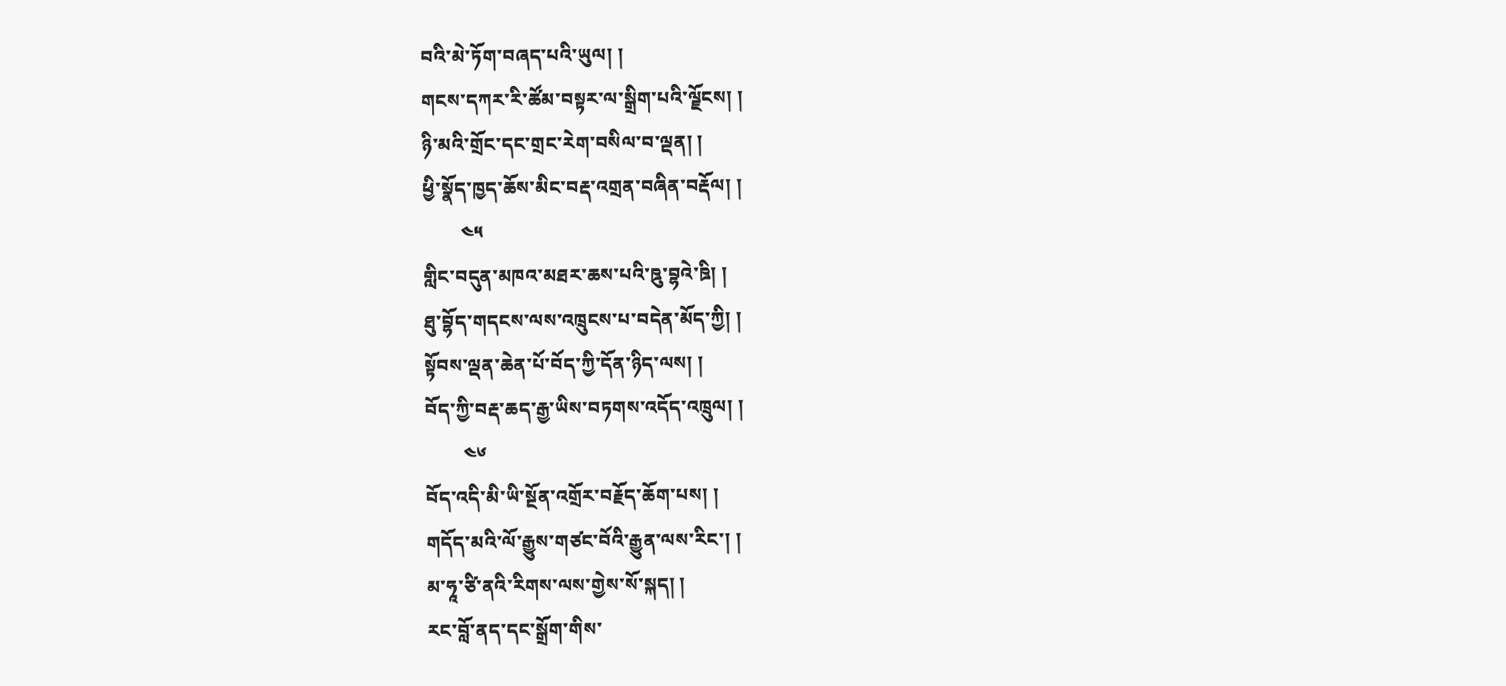བའི་མེ་ཏོག་བཞད་པའི་ཡུལ། །
གངས་དཀར་རི་ཚོམ་བསྟར་ལ་སྒྲིག་པའི་ལྗོངས། །
ཉི་མའི་གྲོང་དང་གྲང་རེག་བསིལ་བ་ལྡན། །
ཕྱི་སྣོད་ཁྱད་ཆོས་མིང་བརྡ་འགྲན་བཞིན་བརྡོལ། །
        ༤༥
གླིང་བདུན་མཁའ་མཐར་ཆས་པའི་ཋུ་བྷའེ་ཋི། །
ཐུ་བྷོད་གདངས་ལས་འཁྲུངས་པ་བདེན་མོད་ཀྱི། །
སྟོབས་ལྡན་ཆེན་པོ་བོད་ཀྱི་དོན་ཉིད་ལས། །
བོད་ཀྱི་བརྡ་ཆད་རྒྱ་ཡིས་བཏགས་འདོད་འཁྲུལ། །
        ༤༦
བོད་འདི་མི་ཡི་སྔོན་འགྲོར་བརྗོད་ཆོག་པས། །
གདོད་མའི་ལོ་རྒྱུས་གཙང་བོའི་རྒྱུན་ལས་རིང་། །
མ་ཧཱ་ཙི་ནའི་རིགས་ལས་གྱེས་སོ་སྐད། །
རང་བློ་ནད་དང་སྒྲོག་གིས་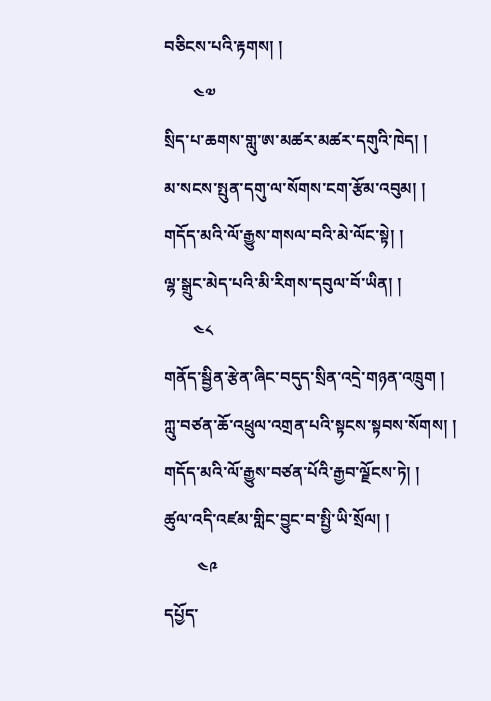བཅིངས་པའི་རྟགས། །
       ༤༧
སྲིད་པ་ཆགས་གླུ་ཨ་མཚར་མཚར་དགུའི་ཁེད། །
མ་སངས་སྤུན་དགུ་ལ་སོགས་ངག་རྩོམ་འབུམ། །
གདོད་མའི་ལོ་རྒྱུས་གསལ་བའི་མེ་ལོང་སྟེ། །
ལྷ་སྒྲུང་མེད་པའི་མི་རིགས་དབུལ་བོ་ཡིན། །
       ༤༨
གནོད་སྦྱིན་རྩེན་ཞིང་བདུད་སྲིན་འདྲེ་གཉན་འཁྲུག །
ཀླུ་བཙན་ཆོ་འཕྲུལ་འགྲན་པའི་སྟངས་སྟབས་སོགས། །
གདོད་མའི་ལོ་རྒྱུས་བཙན་པོའི་རྒྱབ་ལྗོངས་ཏེ། །
ཚུལ་འདི་འཛམ་གླིང་བྱུང་བ་སྤྱི་ཡི་སྲོལ། །
        ༤༩
དཔྱོད་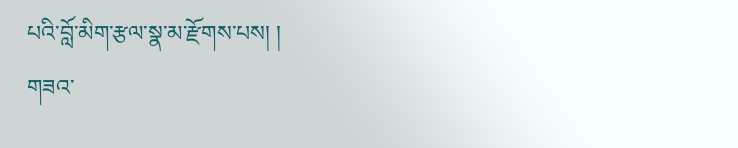པའི་བློ་མིག་རྩལ་སྣ་མ་རྫོགས་པས། །
གཟའ་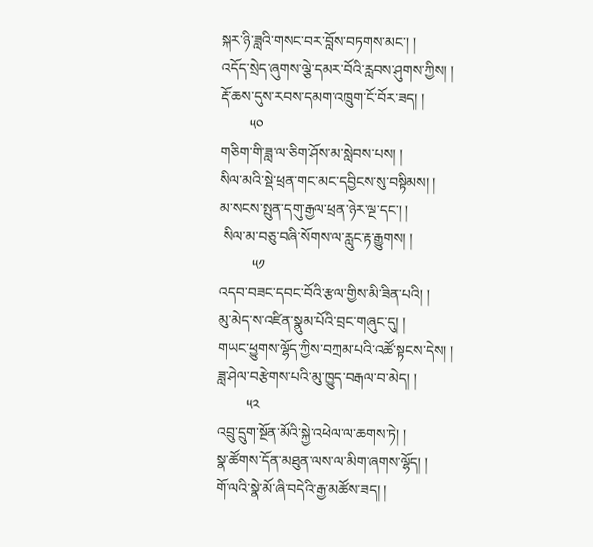སྐར་ཉི་ཟླའི་གསང་བར་བློས་བཏགས་མང་། །
འདོད་སྲེད་ཞུགས་ལྕེ་དམར་བོའི་རླབས་ཤུགས་ཀྱིས། །
རྡོ་ཆས་དུས་རབས་དམག་འཁྲུག་ངོ་བོར་ཟད། །
        ༥༠
གཅིག་གི་ཟླ་ལ་ཅིག་ཤོས་མ་སླེབས་པས། །
སིལ་མའི་སྡེ་ཕྲན་གང་མང་དབྱིངས་སུ་བསྟིམས། །
མ་སངས་སྤུན་དགུ་རྒྱལ་ཕྲན་ཉེར་ལྔ་དང་། །
 སིལ་མ་བཅུ་བཞི་སོགས་ལ་རླུང་རྟ་རྒྱུགས། །
         ༥༡
འདབ་བཟང་དབང་བོའི་རྩལ་གྱིས་མི་ཟིན་པའི། །
མུ་མེད་ས་འཛིན་སྣུམ་པོའི་བྲང་གཞུང་དུ། །
གཡང་ཕྱུགས་ལྷོད་ཀྱིས་བཀྲམ་པའི་འཚོ་སྟངས་དེས། །
ཟླ་ཤེལ་བརྩེགས་པའི་མུ་ཁྱུད་བརྒལ་བ་མེད། །
        ༥༢
འབྲུ་དྲུག་སྔོན་མོའི་སྐྱེ་འཕེལ་ལ་ཆགས་ཏེ། །
སྣ་ཚོགས་དོན་མཐུན་ལས་ལ་མིག་ཞགས་ལྷོད། །
གོ་ལའི་སྣེ་མོ་ཞི་བདེའི་རྒྱ་མཚོས་ཟད། །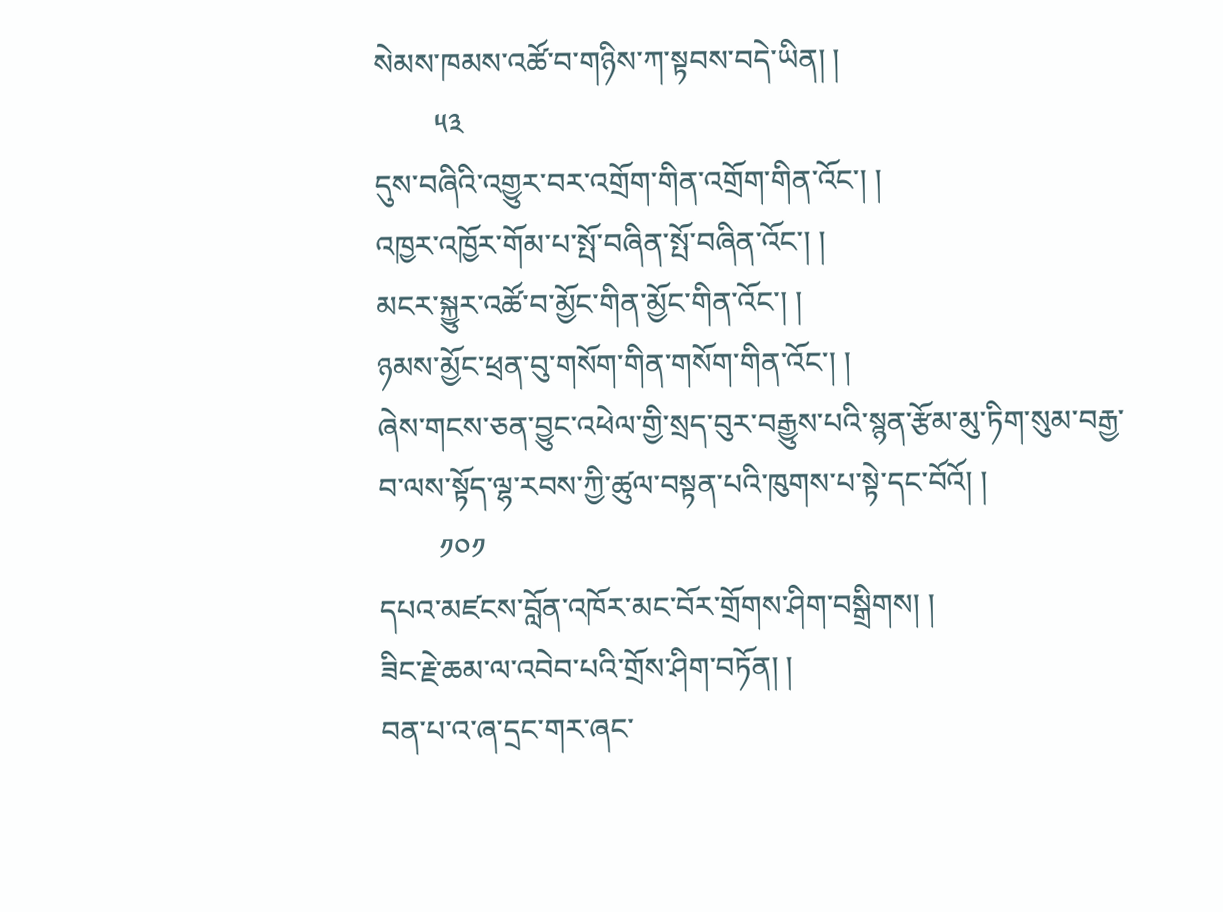སེམས་ཁམས་འཚོ་བ་གཉིས་ཀ་སྟབས་བདེ་ཡིན། །
        ༥༣
དུས་བཞིའི་འགྱུར་བར་འགྲོག་གིན་འགྲོག་གིན་འོང་། །
འཁྱར་འཁྱོར་གོམ་པ་སྤོ་བཞིན་སྤོ་བཞིན་འོང་། །
མངར་སྐྱུར་འཚོ་བ་མྱོང་གིན་མྱོང་གིན་འོང་། །
ཉམས་མྱོང་ཕྲན་བུ་གསོག་གིན་གསོག་གིན་འོང་། །
ཞེས་གངས་ཅན་བྱུང་འཕེལ་གྱི་སྲད་བུར་བརྒྱུས་པའི་སྙན་རྩོམ་མུ་ཏིག་སུམ་བརྒྱ་བ་ལས་སྟོད་ལྷ་རབས་ཀྱི་ཚུལ་བསྟན་པའི་ཁུགས་པ་སྟེ་དང་བོའོ། །
        ༡༠༡
དཔའ་མཛངས་བློན་འཁོར་མང་བོར་གྲོགས་ཤིག་བསྒྲིགས། །
ཟིང་རྗེ་ཆམ་ལ་འབེབ་པའི་གྲོས་ཤིག་བཏོན། །
བན་པ་འ་ཞ་དྲང་གར་ཞང་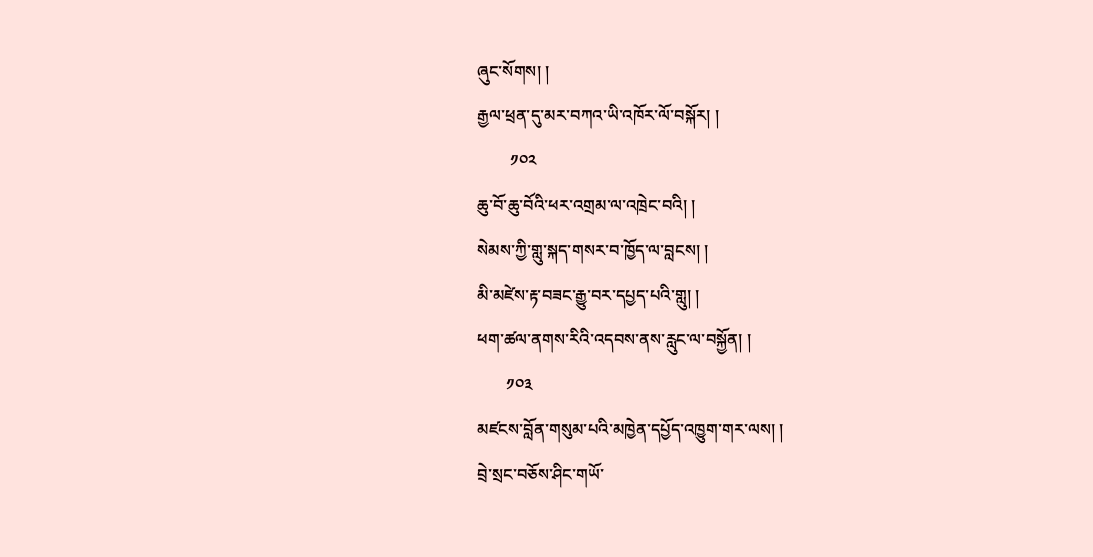ཞུང་སོགས། །
རྒྱལ་ཕྲན་དུ་མར་བཀའ་ཡི་འཁོར་ལོ་བསྐོར། །
        ༡༠༢
ཆུ་བོ་ཆུ་བོའི་ཕར་འགྲམ་ལ་འཁྲེང་བའི། །
སེམས་ཀྱི་གླུ་སྐད་གསར་བ་ཁྱོད་ལ་བླངས། །
མི་མཛེས་རྟ་བཟང་རྒྱུ་བར་དཔྱད་པའི་གླུ། །
ཕག་ཚལ་ནགས་རིའི་འདབས་ནས་རླུང་ལ་བསྐྱོན། །
       ༡༠༣
མཛངས་བློན་གསུམ་པའི་མཁྱེན་དཔྱོད་འཁྱུག་གར་ལས། །
བྲེ་སྲང་བཅོས་ཤིང་གཡོ་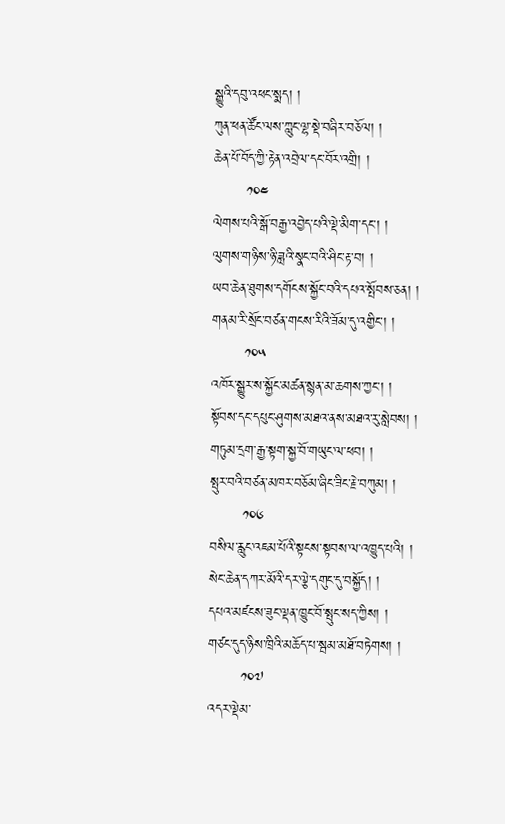སྒྱུའི་དབུ་འཕང་སྨད། །
ཀུན་ཕན་ཚོང་ལས་ཀླུང་ལྷ་སྡེ་བཞིར་བཅོལ། །
ཆེན་པོ་བོད་ཀྱི་རྟེན་འབྲེལ་དང་བོར་འགྲི། །
       ༡༠༤
ལེགས་པའི་སྒོ་བརྒྱ་འབྱེད་པའི་ལྡེ་མིག་དང་། །
ལུགས་གཉིས་ཉི་ཟླའི་སྣང་བའི་ཤིང་རྟ་བ། །
ཡབ་ཆེན་ཐུགས་དགོངས་སྐྱོང་བའི་དཔའ་སྤོབས་ཅན། །
གནམ་རི་སྲོང་བཙན་གངས་རིའི་ཟོམ་དུ་འགྱིང་། །
       ༡༠༥
འཁོར་སྒྱུར་ས་སྐྱོང་མཚན་སྙན་མ་ཆགས་ཀྱང་། །
སྟོབས་དང་དཔུང་ཤུགས་མཐའ་ནས་མཐའ་རུ་སླེབས། །
གཏུམ་དྲག་རྒྱ་སྟག་སྐྱ་བོ་གཡུང་ལ་ཕབ། །
སྤུར་བའི་བཙན་མཁར་བཅོམ་ཞིང་ཟིང་རྗེ་བཀུམ། །
       ༡༠༦
བསིལ་རླུང་འཇམ་པོའི་སྟངས་སྟབས་ལ་འཁྱུད་པའི། །
སེང་ཆེན་དཀར་མོའི་དར་ལྕེ་དགུང་དུ་བསྐྱོད། །
དཔའ་མཛངས་ཟུང་ལྡན་ཁྱུང་བོ་སྤུང་སད་ཀྱིས། །
གཙང་དུད་ཉིས་ཁྲིའི་མཆོད་པ་སྦམ་མཐོ་བཏེགས། །
       ༡༠༧
འདར་ལྡེམ་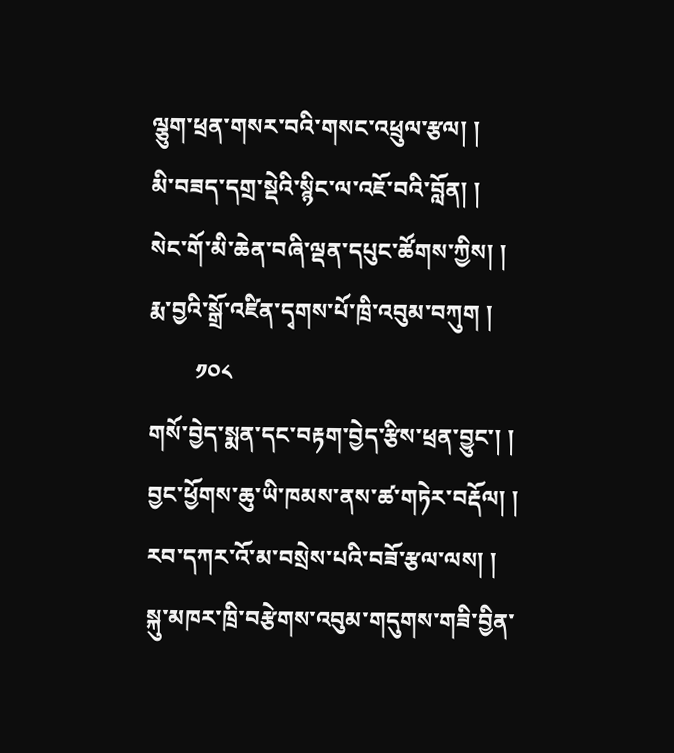ལྕུག་ཕྲན་གསར་བའི་གསང་འཕྲུལ་རྩལ། །
མི་བཟད་དགྲ་སྡེའི་སྙིང་ལ་འཇོ་བའི་བློན། །
སེང་གོ་མི་ཆེན་བཞི་ལྡན་དཔུང་ཚོགས་ཀྱིས། །
རྨ་བྱའི་སྒྲོ་འཛིན་དྭགས་པོ་ཁྲི་འབུམ་བཀུག །
        ༡༠༨
གསོ་བྱེད་སྨན་དང་བརྟག་བྱེད་རྩིས་ཕྲན་བྱུང་། །
བྱང་ཕྱོགས་ཆུ་ཡི་ཁམས་ནས་ཚ་གཏེར་བརྡོལ། །
རབ་དཀར་འོ་མ་བསྲེས་པའི་བཟོ་རྩལ་ལས། །
སྐུ་མཁར་ཁྲི་བརྩེགས་འབུམ་གདུགས་གཟི་བྱིན་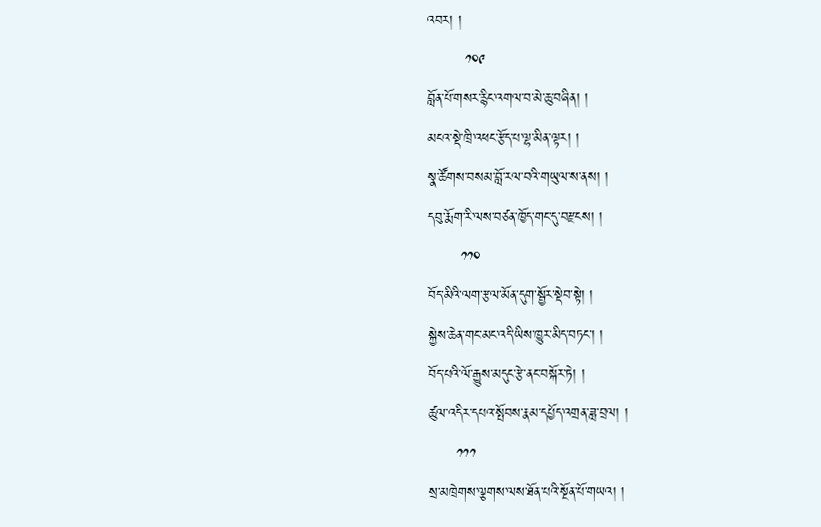འབར། །
        ༡༠༩
བློན་པོ་གསར་རྙིང་འགལ་བ་མེ་ཆུ་བཞིན། །
མངའ་སྡེ་ཁྲི་འཕང་རྩོད་པ་ལྷ་མིན་ལྟར། །
སྣ་ཚོགས་བསམ་བློ་རལ་བའི་གཡུལ་ས་ནས། །
དབུ་རྨོག་རི་ལས་བཙན་ཁྱོད་གང་དུ་བརྫངས། །
       ༡༡༠
བོད་མིའི་ལག་རྩལ་མོན་དུག་སྦྱོར་སྡེབ་སྟེ། །
སྐྱེས་ཆེན་གང་མང་འདི་ཡིས་ཁྱུར་མིད་བཏང་། །
བོད་པའི་ལོ་རྒྱུས་མདུང་རྩེ་ནང་བསྐོར་ཏེ། །
ཚུལ་འདིར་དཔའ་སྤོབས་རྣམ་དཔྱོད་འགྲན་ཟླ་བྲལ། །
      ༡༡༡
སྲ་མཁྲེགས་ལྕགས་ལས་ཐོན་པའི་སྔོན་པོ་གཡའ། །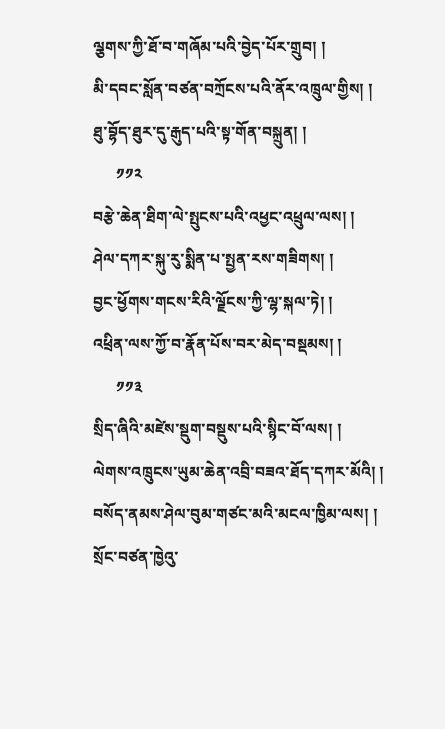ལྕགས་ཀྱི་ཐོ་བ་གཞོམ་པའི་བྱེད་པོར་གྲུབ། །
མི་དབང་སློན་བཙན་བཀྲོངས་པའི་ནོར་འཁྲུལ་གྱིས། །
ཐུ་བྷོད་ཐུར་དུ་རྒུད་པའི་སྟ་གོན་བསྐྲུན། །
      ༡༡༢
བརྩེ་ཆེན་ཐིག་ལེ་སྤུངས་པའི་འཕྱང་འཕྲུལ་ལས། །
ཤེལ་དཀར་སྐུ་རུ་སྨིན་པ་སྤྱན་རས་གཟིགས། །
བྱང་ཕྱོགས་གངས་རིའི་ལྗོངས་ཀྱི་ལྷ་སྐལ་ཏེ། །
འཕྲིན་ལས་ཀྱོ་བ་རྣོན་པོས་བར་མེད་བསྡམས། །
      ༡༡༣
སྲིད་ཞིའི་མཛེས་སྡུག་བསྡུས་པའི་སྙིང་བོ་ལས། །
ལེགས་འཁྲུངས་ཡུམ་ཆེན་འབྲི་བཟའ་ཐོད་དཀར་མོའི། །
བསོད་ནམས་ཤེལ་བུམ་གཙང་མའི་མངལ་ཁྱིམ་ལས། །
སྲོང་བཙན་ཁྱེའུ་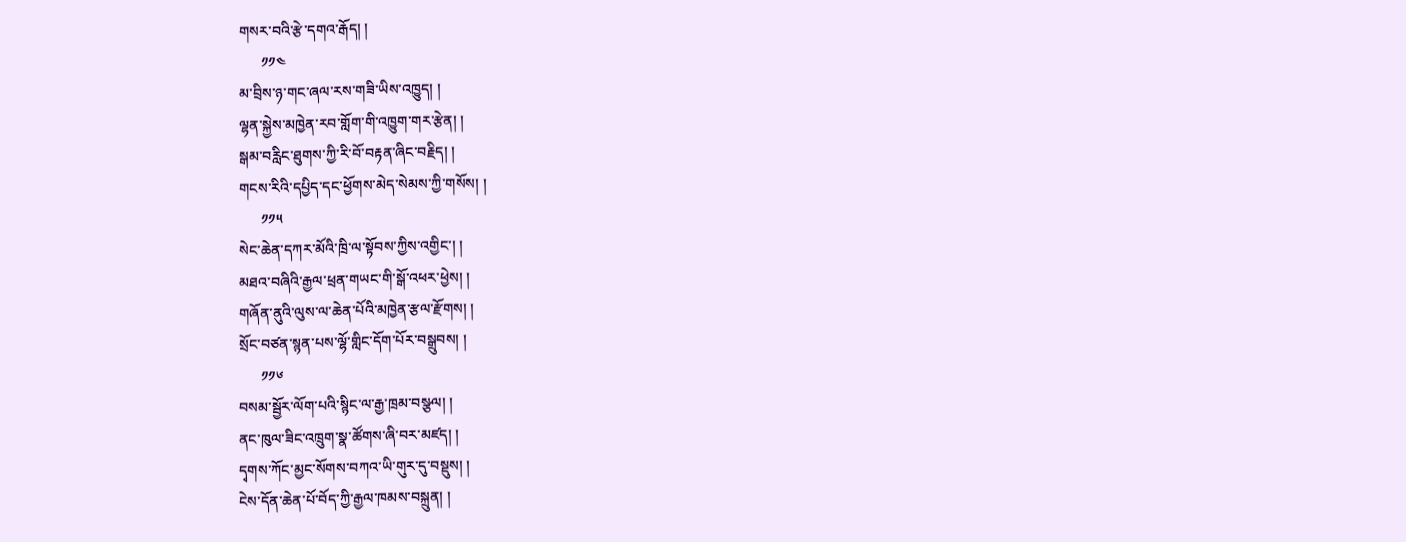གསར་བའི་རྩེ་དགའ་རྒོད། །
      ༡༡༤
མ་བྲིས་ཉ་གང་ཞལ་རས་གཟི་ཡིས་འཁྱུད། །
ལྷན་སྐྱེས་མཁྱེན་རབ་གློག་གི་འཁྱུག་གར་རྩེན། །
སྒམ་བརླིང་ཐུགས་ཀྱི་རི་བོ་བརྟན་ཞིང་བརྗིད། །
གངས་རིའི་དཔྱིད་དང་ཕྱོགས་མེད་སེམས་ཀྱི་གསོས། །
      ༡༡༥
སེང་ཆེན་དཀར་མོའི་ཁྲི་ལ་སྟོབས་ཀྱིས་འགྱིང་། །
མཐའ་བཞིའི་རྒྱལ་ཕྲན་གཡང་གི་སྒོ་འཕར་ཕྱེས། །
གཞོན་ནུའི་ལུས་ལ་ཆེན་པོའི་མཁྱེན་རྩལ་རྫོགས། །
སྲོང་བཙན་སྙན་པས་ལྷོ་གླིང་དོག་པོར་བསྒྲུབས། །
      ༡༡༦
བསམ་སྦྱོར་ལོག་པའི་སྙིང་ལ་རྒྱ་ཁྲམ་བསྩལ། །
ནང་ཁུལ་ཟིང་འཁྲུག་སྣ་ཚོགས་ཞི་བར་མཛད། །
དྭགས་ཀོང་མྱང་སོགས་བཀའ་ཡི་གུར་དུ་བསྡུས། །
ངེས་དོན་ཆེན་པོ་བོད་ཀྱི་རྒྱལ་ཁམས་བསྐྲུན། །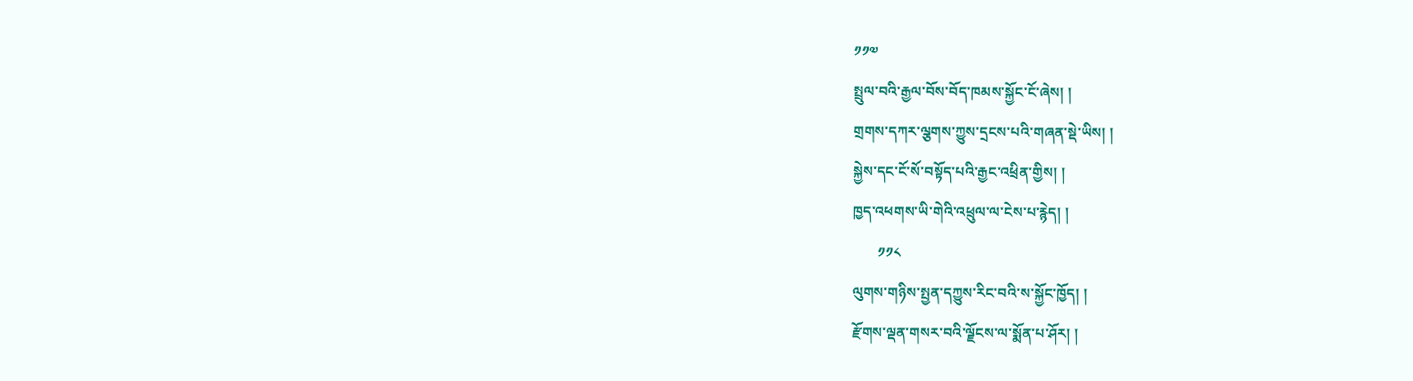༡༡༧
སྤྲུལ་བའི་རྒྱལ་བོས་བོད་ཁམས་སྐྱོང་ངོ་ཞེས། །
གྲགས་དཀར་ལྕགས་ཀྱུས་དྲངས་པའི་གཞན་སྡེ་ཡིས། །
སྐྱེས་དང་ངོ་སོ་བསྟོད་པའི་རྒྱང་འཕྲིན་གྱིས། །
ཁྱད་འཕགས་ཡི་གེའི་འཕྲུལ་ལ་ངེས་པ་རྙེད། །
       ༡༡༨
ལུགས་གཉིས་སྤྱན་དཀྱུས་རིང་བའི་ས་སྐྱོང་ཁྱོད། །
རྫོགས་ལྡན་གསར་བའི་ལྗོངས་ལ་སྨོན་པ་ཤོར། །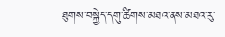ཐུགས་བསྐྱེད་དགུ་ཚིགས་མཐའ་ནས་མཐའ་རུ་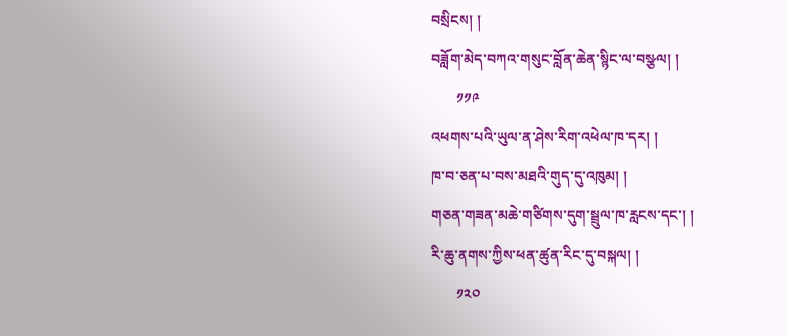བསྲིངས། །
བཟློག་མེད་བཀའ་གསུང་བློན་ཆེན་སྙིང་ལ་བསྩལ། །
       ༡༡༩
འཕགས་པའི་ཡུལ་ན་ཤེས་རིག་འཕེལ་ཁ་དར། །
ཁ་བ་ཅན་པ་བས་མཐའི་གུད་དུ་འཁུམ། །
གཅན་གཟན་མཆེ་གཙིགས་དུག་སྦྲུལ་ཁ་རླངས་དང་། །
རི་ཆུ་ནགས་ཀྱིས་ཕན་ཚུན་རིང་དུ་བསྐལ། །
       ༡༢༠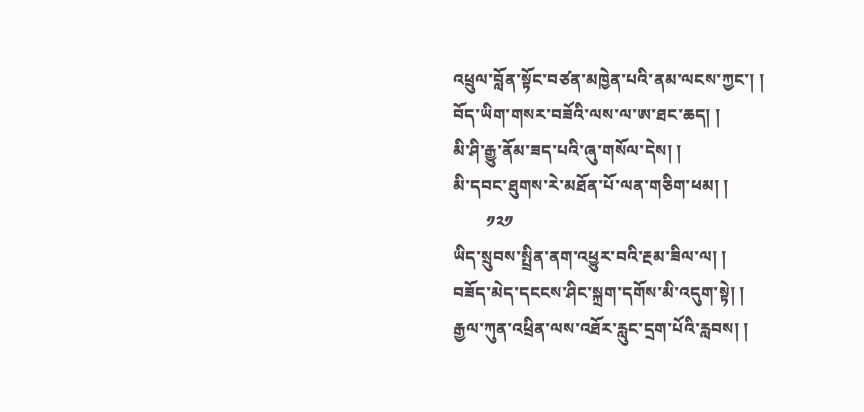འཕྲུལ་བློན་སྟོང་བཙན་མཁྱེན་པའི་ནམ་ལངས་ཀྱང་། །
བོད་ཡིག་གསར་བཟོའི་ལས་ལ་ཨ་ཐང་ཆད། །
མི་ཤི་རྒྱུ་ནོམ་ཟད་པའི་ཞུ་གསོལ་དེས། །
མི་དབང་ཐུགས་རེ་མཐོན་པོ་ལན་གཅིག་ཕམ། །
        ༡༢༡
ཡིད་སྲུབས་སྤྲིན་ནག་འཕྱུར་བའི་རྔམ་ཟིལ་ལ། །
བཟོད་མེད་དངངས་ཤིང་སྐྲག་དགོས་མི་འདུག་སྟེ། །
རྒྱལ་ཀུན་འཕྲིན་ལས་འཐོར་རླུང་དྲག་པོའི་རླབས། །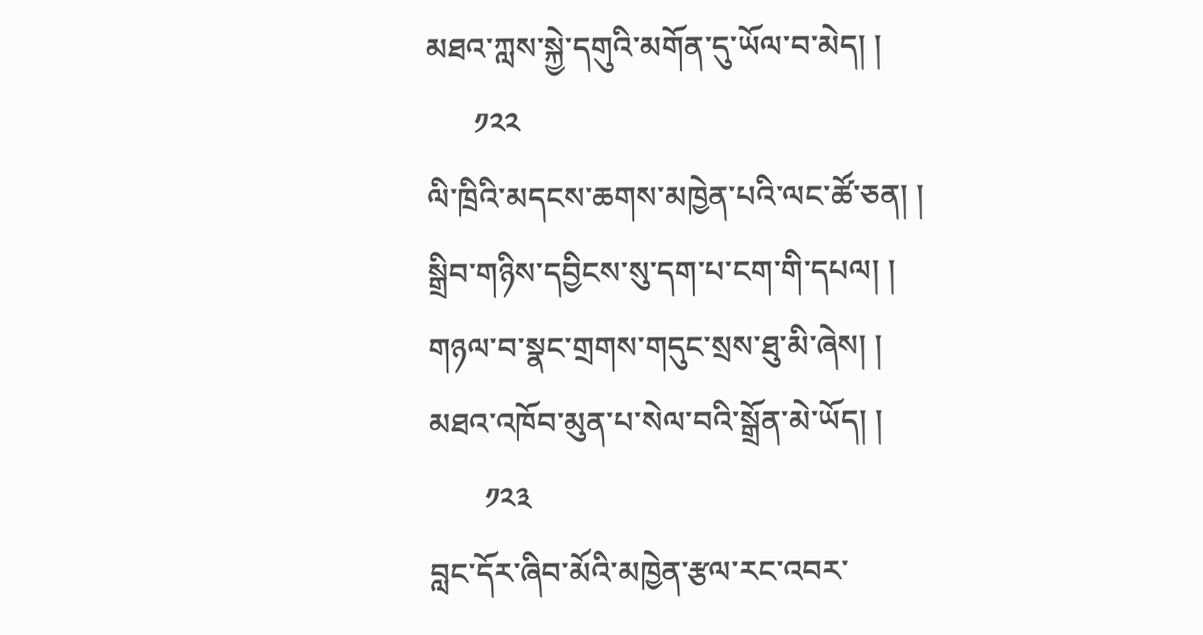མཐའ་ཀླས་སྐྱེ་དགུའི་མགོན་དུ་ཡོལ་བ་མེད། །
      ༡༢༢
ལི་ཁྲིའི་མདངས་ཆགས་མཁྱེན་པའི་ལང་ཚོ་ཅན། །
སྒྲིབ་གཉིས་དབྱིངས་སུ་དག་པ་ངག་གི་དཔལ། །
གཉལ་བ་སྣང་གྲགས་གདུང་སྲས་ཐུ་མི་ཞེས། །
མཐའ་འཁོབ་མུན་པ་སེལ་བའི་སྒྲོན་མེ་ཡོད། །
       ༡༢༣
བླང་དོར་ཞིབ་མོའི་མཁྱེན་རྩལ་རང་འབར་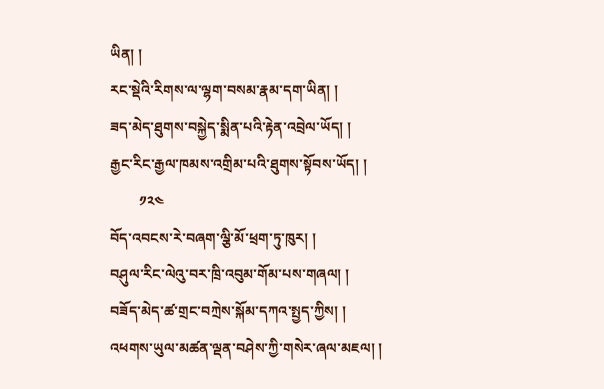ཡིན། །
རང་སྡེའི་རིགས་ལ་ལྷག་བསམ་རྣམ་དག་ཡིན། །
ཟད་མེད་ཐུགས་བསྐྱེད་སྨིན་པའི་རྟེན་འབྲེལ་ཡོད། །
རྒྱང་རིང་རྒྱལ་ཁམས་འགྲིམ་པའི་ཐུགས་སྟོབས་ཡོད། །
        ༡༢༤
བོད་འབངས་རེ་བཞག་ལྕི་མོ་ཕྲག་ཏུ་ཁུར། །
བཤུལ་རིང་ལེའུ་བར་ཁྲི་འབུམ་གོམ་པས་གཞལ། །
བཟོད་མེད་ཚ་གྲང་བཀྲེས་སྐོམ་དཀའ་སྤྱད་ཀྱིས། །
འཕགས་ཡུལ་མཚན་ལྡན་བཤེས་ཀྱི་གསེར་ཞལ་མཇལ། །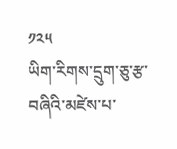༡༢༥
ཡིག་རིགས་དྲུག་ཅུ་རྩ་བཞིའི་མཛེས་པ་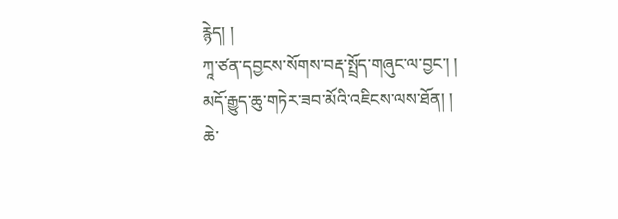རྙེད། །
ཀཱ་ཙན་དབྱངས་སོགས་བརྡ་སྤྲོད་གཞུང་ལ་བྱང་། །
མདོ་རྒྱུད་ཆུ་གཏེར་ཟབ་མོའི་འཇིངས་ལས་ཐོན། །
ཆེ་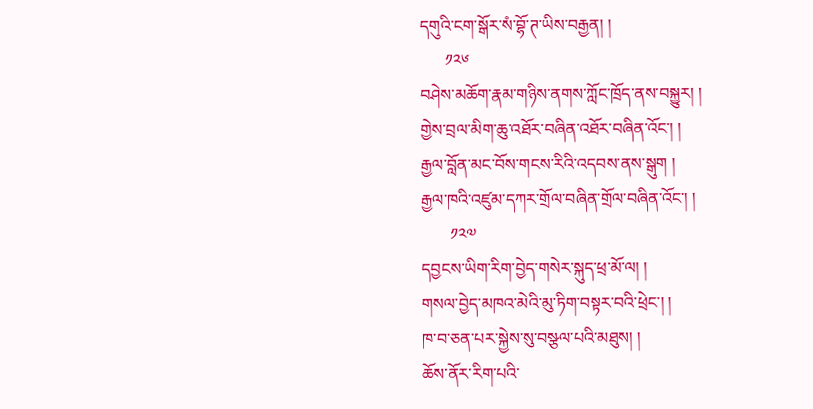དགུའི་ངག་སྒོར་སཾ་བྷོ་ཊ་ཡིས་བརྒྱན། །
      ༡༢༦
བཤེས་མཆོག་རྣམ་གཉིས་ནགས་ཀློང་ཁྲོད་ནས་བསྐྱུར། །
གྱེས་བྲལ་མིག་ཆུ་འཐོར་བཞིན་འཐོར་བཞིན་འོང་། །
རྒྱལ་བློན་མང་བོས་གངས་རིའི་འདབས་ནས་སྒུག །
རྒྱལ་ཁའི་འཛུམ་དཀར་གྲོལ་བཞིན་གྲོལ་བཞིན་འོང་། །
       ༡༢༧
དབྱངས་ཡིག་རིག་བྱེད་གསེར་སྐུད་ཕྲ་མོ་ལ། །
གསལ་བྱེད་མཁའ་མེའི་མུ་ཏིག་བསྟར་བའི་ཕྲེང་། །
ཁ་བ་ཅན་པར་སྐྱེས་སུ་བསྩལ་པའི་མཐུས། །
ཆོས་ནོར་རིག་པའི་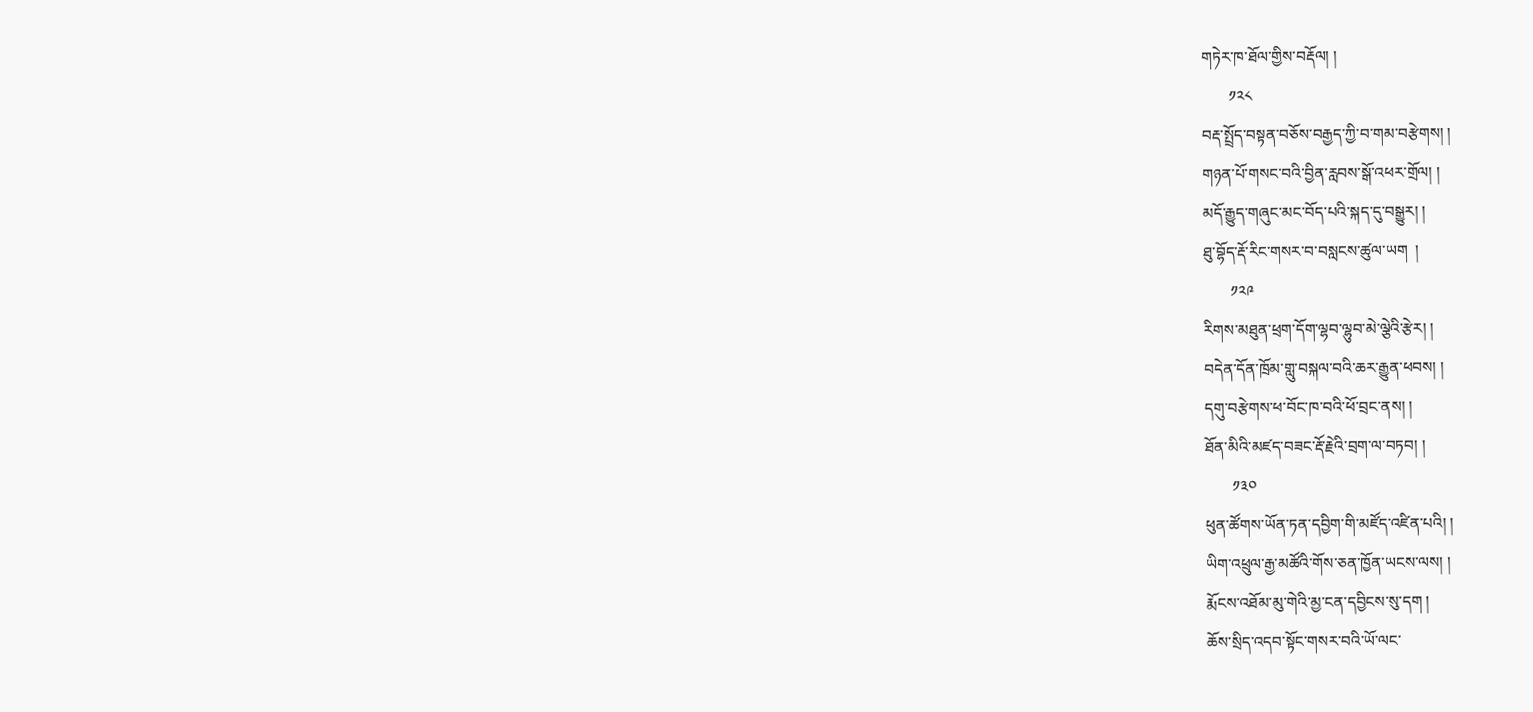གཏེར་ཁ་ཐོལ་གྱིས་བརྡོལ། །
       ༡༢༨
བརྡ་སྤྲོད་བསྟན་བཅོས་བརྒྱད་ཀྱི་བ་གམ་བརྩེགས། །
གཉན་པོ་གསང་བའི་བྱིན་རླབས་སྒོ་འཕར་གྲོལ། །
མདོ་རྒྱུད་གཞུང་མང་བོད་པའི་སྐད་དུ་བསྒྱུར། །
ཐུ་བྷོད་རྡོ་རིང་གསར་བ་བསླངས་ཚུལ་ཡག  །
       ༡༢༩
རིགས་མཐུན་ཕྲག་དོག་ལྷབ་ལྷུབ་མེ་ལྕེའི་རྩེར། །
བདེན་དོན་ཁྲོམ་གླུ་བསྐལ་བའི་ཆར་རྒྱུན་ཕབས། །
དགུ་བརྩེགས་ཕ་བོང་ཁ་བའི་ཕོ་བྲང་ནས། །
ཐོན་མིའི་མཛད་བཟང་རྡོ་རྗེའི་བྲག་ལ་བཏབ། །
       ༡༣༠
ཕུན་ཚོགས་ཡོན་ཏན་དབྱིག་གི་མཛོད་འཛིན་པའི། །
ཡིག་འཕྲུལ་རྒྱ་མཚོའི་གོས་ཅན་ཁྱོན་ཡངས་ལས། །
རྨོངས་འཐོམ་མུ་གེའི་མྱ་ངན་དབྱིངས་སུ་དག །
ཆོས་སྲིད་འདབ་སྟོང་གསར་བའི་ཡོ་ལང་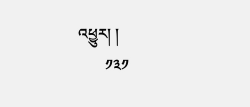འཕྱུར། །
       ༡༣༡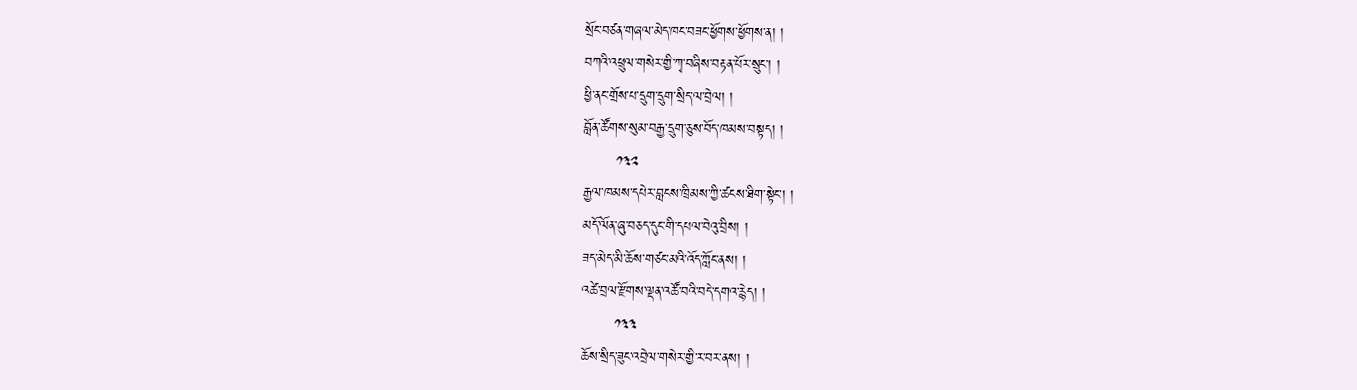སྲོང་བཙན་གཞལ་མེད་ཁང་བཟང་ཕྱོགས་ཕྱོགས་ན། །
བཀའི་འཕྲུལ་གསེར་གྱི་ཀྭ་བཞིས་བརྟན་པོར་སྲུང་། །
ཕྱི་ནང་གྲོས་པ་དྲུག་དྲུག་སྲིད་ལ་བྲེལ། །
བློན་ཚོགས་སུམ་བརྒྱ་དྲུག་ཅུས་བོད་ཁམས་བསྟད། །
       ༡༣༢
རྒྱལ་ཁམས་དཔེར་བླངས་ཁྲིམས་ཀྱི་ཚངས་ཐིག་སྟེང་། །
མདོ་ལོན་ཞུ་བཅད་དུང་གི་དཔལ་བེའུ་བྲིས། །
ཟད་མེད་མི་ཆོས་གཙང་མའི་འོད་ཀློང་ནས། །
འཚེ་བྲལ་རྫོགས་ལྡན་འཚོ་བའི་བདེ་དགའ་རྙེད། །
       ༡༣༣
ཆོས་སྲིད་ཟུང་འབྲེལ་གསེར་གྱི་ར་བར་ནས། །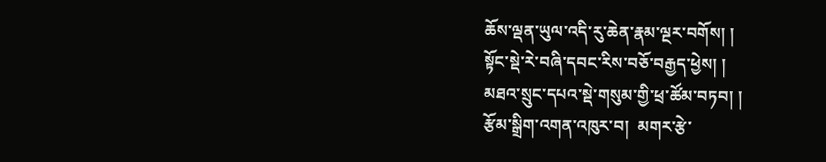ཆོས་ལྡན་ཡུལ་འདི་རུ་ཆེན་རྣམ་ལྔར་བགོས། །
སྟོང་སྡེ་རེ་བཞི་དབང་རིས་བཅོ་བརྒྱད་ཕྱེས། །
མཐའ་སྲུང་དཔའ་སྡེ་གསུམ་གྱི་ཕྲ་ཚོམ་བཏབ། །
རྩོམ་སྒྲིག་འགན་འཁུར་བ།  མགར་རྩེ་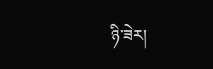ཉི་ཟེར།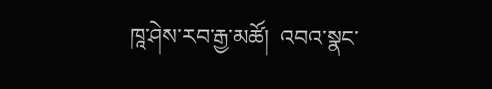ཁཱ་ཤེས་རབ་རྒྱ་མཚོ།  འབའ་སྣང་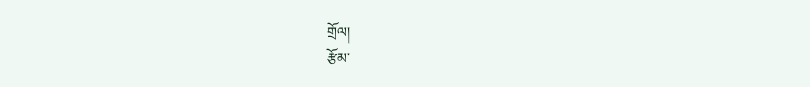གྲོལ།
རྩོམ་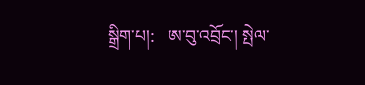སྒྲིག་པ།:   ཨ་བུ་འབྲོང་། སྤེལ་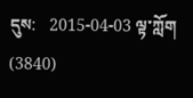དུས:   2015-04-03 ལྟ་ཀློག (3840)